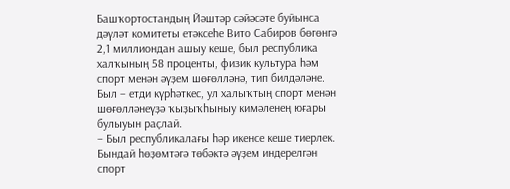Башҡортостандың Йәштәр сәйәсәте буйынса дәүләт комитеты етәксеһе Вито Сабиров бөгөнгә 2,1 миллиондан ашыу кеше, был республика халҡының 58 проценты, физик культура һәм спорт менән әүҙем шөғөлләнә, тип билдәләне. Был – етди күрһәткес, ул халыҡтың спорт менән шөғөлләнеүҙә ҡыҙыҡһыныу кимәленең юғары булыуын раҫлай.
– Был республикалағы һәр икенсе кеше тиерлек. Бындай һөҙөмтәгә төбәктә әүҙем индерелгән спорт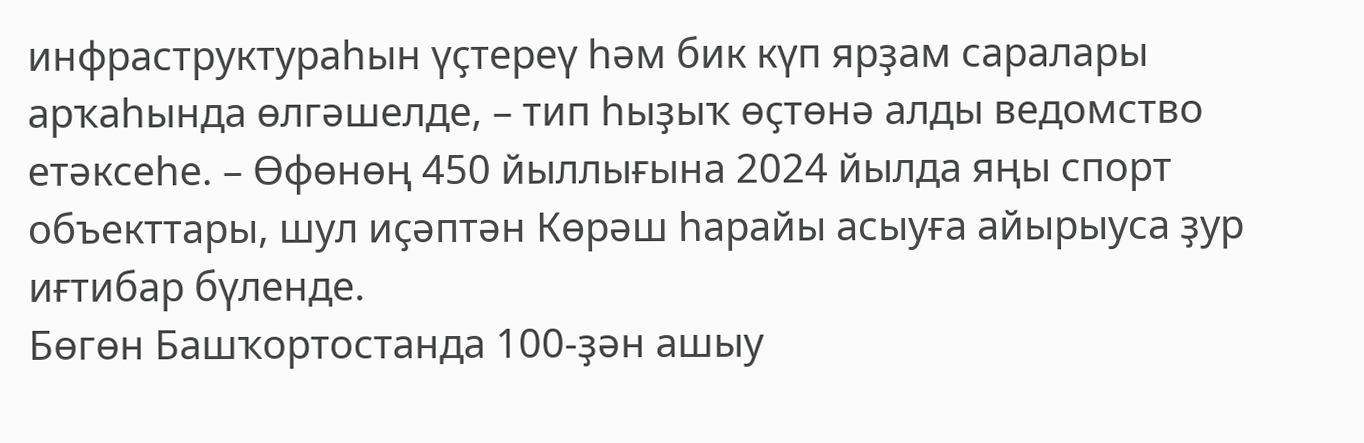инфраструктураһын үҫтереү һәм бик күп ярҙам саралары арҡаһында өлгәшелде, – тип һыҙыҡ өҫтөнә алды ведомство етәксеһе. – Өфөнөң 450 йыллығына 2024 йылда яңы спорт объекттары, шул иҫәптән Көрәш һарайы асыуға айырыуса ҙур иғтибар бүленде.
Бөгөн Башҡортостанда 100-ҙән ашыу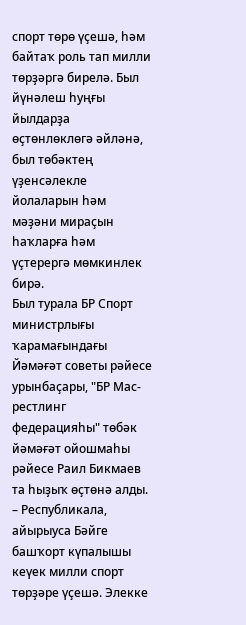спорт төрө үҫешә, һәм байтаҡ роль тап милли төрҙәргә бирелә. Был йүнәлеш һуңғы йылдарҙа өҫтөнлөклөгә әйләнә, был төбәктең үҙенсәлекле йолаларын һәм мәҙәни мираҫын һаҡларға һәм үҫтерергә мөмкинлек бирә.
Был турала БР Спорт министрлығы ҡарамағындағы Йәмәғәт советы рәйесе урынбаҫары, "БР Мас-рестлинг федерацияһы" төбәк йәмәғәт ойошмаһы рәйесе Раил Бикмаев та һыҙыҡ өҫтөнә алды.
– Республикала, айырыуса Бәйге башҡорт күпалышы кеүек милли спорт төрҙәре үҫешә. Элекке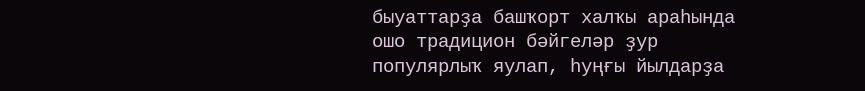быуаттарҙа башҡорт халҡы араһында ошо традицион бәйгеләр ҙур популярлыҡ яулап, һуңғы йылдарҙа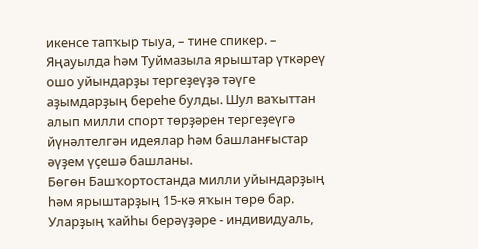икенсе тапҡыр тыуа, – тине спикер. – Яңауылда һәм Туймазыла ярыштар үткәреү ошо уйындарҙы тергеҙеүҙә тәүге аҙымдарҙың береһе булды. Шул ваҡыттан алып милли спорт төрҙәрен тергеҙеүгә йүнәлтелгән идеялар һәм башланғыстар әүҙем үҫешә башланы.
Бөгөн Башҡортостанда милли уйындарҙың һәм ярыштарҙың 15-кә яҡын төрө бар. Уларҙың ҡайһы берәүҙәре - индивидуаль,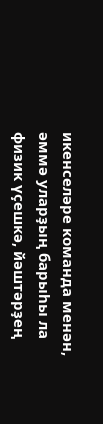икенселәре команда менән, әммә уларҙың барыһы ла физик үҫешкә, йәштәрҙең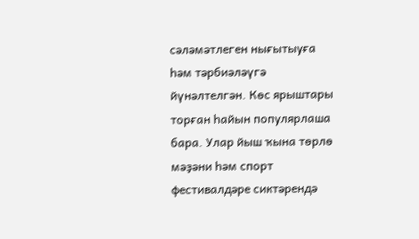сәләмәтлеген нығытыуға һәм тәрбиәләүгә йүнәлтелгән. Көс ярыштары торған һайын популярлаша бара. Улар йыш ҡына төрлө мәҙәни һәм спорт фестивалдәре сиктәрендә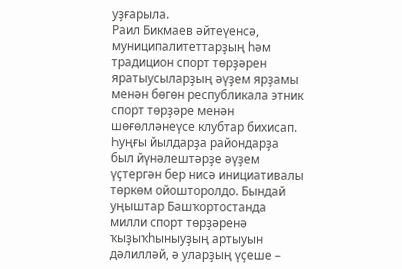уҙғарыла.
Раил Бикмаев әйтеүенсә, муниципалитеттарҙың һәм традицион спорт төрҙәрен яратыусыларҙың әүҙем ярҙамы менән бөгөн республикала этник спорт төрҙәре менән шөғөлләнеүсе клубтар бихисап. Һуңғы йылдарҙа райондарҙа был йүнәлештәрҙе әүҙем үҫтергән бер нисә инициативалы төркөм ойошторолдо. Бындай уңыштар Башҡортостанда милли спорт төрҙәренә ҡыҙыҡһыныуҙың артыуын дәлилләй, ә уларҙың үҫеше –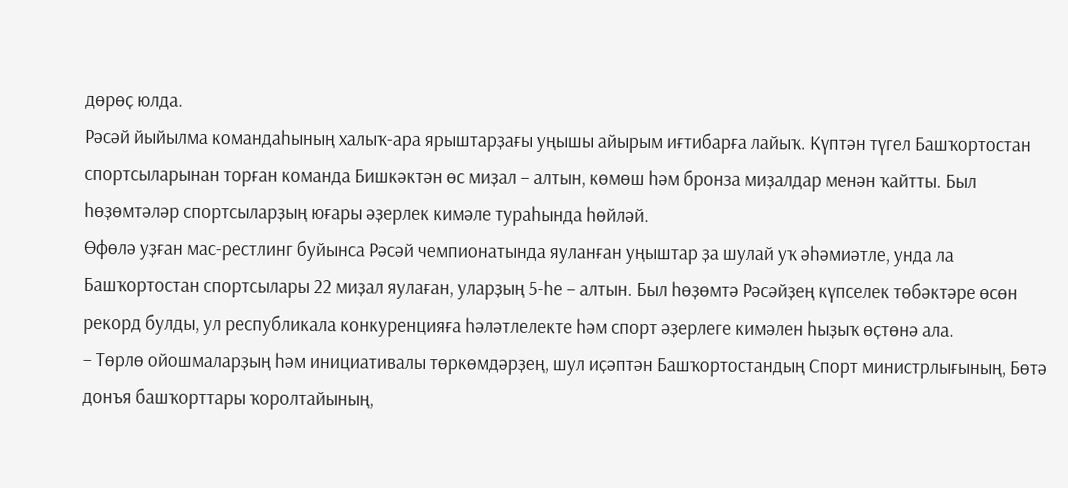дөрөҫ юлда.
Рәсәй йыйылма командаһының халыҡ-ара ярыштарҙағы уңышы айырым иғтибарға лайыҡ. Күптән түгел Башҡортостан спортсыларынан торған команда Бишкәктән өс миҙал – алтын, көмөш һәм бронза миҙалдар менән ҡайтты. Был һөҙөмтәләр спортсыларҙың юғары әҙерлек кимәле тураһында һөйләй.
Өфөлә уҙған мас-рестлинг буйынса Рәсәй чемпионатында яуланған уңыштар ҙа шулай уҡ әһәмиәтле, унда ла Башҡортостан спортсылары 22 миҙал яулаған, уларҙың 5-һе – алтын. Был һөҙөмтә Рәсәйҙең күпселек төбәктәре өсөн рекорд булды, ул республикала конкуренцияға һәләтлелекте һәм спорт әҙерлеге кимәлен һыҙыҡ өҫтөнә ала.
– Төрлө ойошмаларҙың һәм инициативалы төркөмдәрҙең, шул иҫәптән Башҡортостандың Спорт министрлығының, Бөтә донъя башҡорттары ҡоролтайының,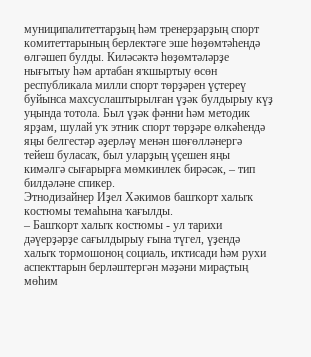муниципалитеттарҙың һәм тренерҙарҙың спорт комитеттарының берлектәге эше һөҙөмтәһендә өлгәшеп булды. Киләсәктә һөҙөмтәләрҙе нығытыу һәм артабан яҡшыртыу өсөн республикала милли спорт төрҙәрен үҫтереү буйынса махсуслаштырылған үҙәк булдырыу күҙ уңында тотола. Был үҙәк фәнни һәм методик ярҙам, шулай уҡ этник спорт төрҙәре өлкәһендә яңы белгестәр әҙерләү менән шөғөлләнергә тейеш буласаҡ, был уларҙың үҫешен яңы кимәлгә сығарырға мөмкинлек бирәсәк, – тип билдәләне спикер.
Этнодизайнер Иҙел Хәкимов башҡорт халыҡ костюмы темаһына ҡағылды.
– Башҡорт халыҡ костюмы - ул тарихи дәүерҙәрҙе сағылдырыу ғына түгел, үҙендә халыҡ тормошоноң социаль, иҡтисади һәм рухи аспекттарын берләштергән мәҙәни мираҫтың мөһим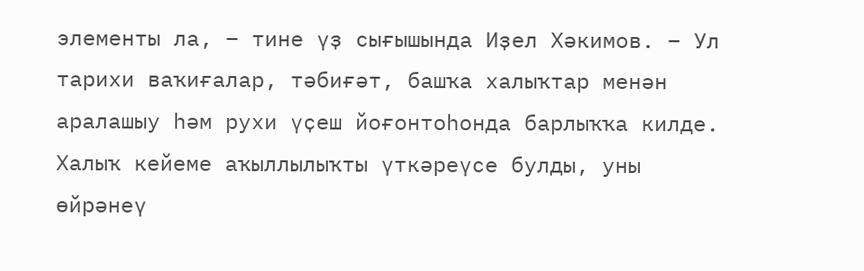элементы ла, – тине үҙ сығышында Иҙел Хәкимов. – Ул тарихи ваҡиғалар, тәбиғәт, башҡа халыҡтар менән аралашыу һәм рухи үҫеш йоғонтоһонда барлыҡҡа килде. Халыҡ кейеме аҡыллылыҡты үткәреүсе булды, уны өйрәнеү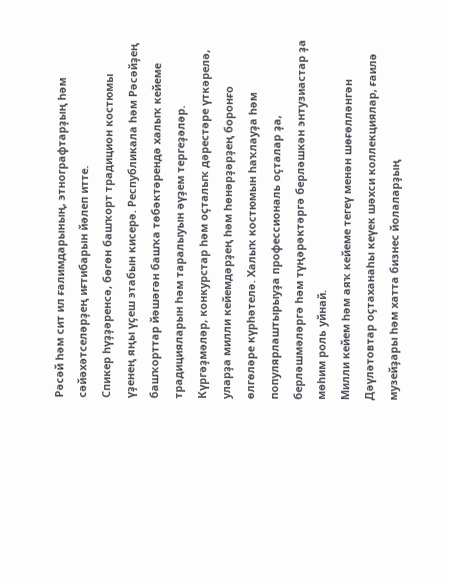Рәсәй һәм сит ил ғалимдарының, этнографтарҙың һәм сәйәхәтселәрҙең иғтибарын йәлеп итте.
Спикер һүҙҙәренсә, бөгөн башҡорт традицион костюмы үҙенең яңы үҫеш этабын кисерә. Республикала һәм Рәсәйҙең башҡорттар йәшәгән башҡа төбәктәрендә халыҡ кейеме традицияларын һәм таралыуын әүҙем тергеҙәләр. Күргәҙмәләр, конкурстар һәм оҫталыҡ дәрестәре үткәрелә, уларҙа милли кейемдәрҙең һәм һөнәрҙәрҙең боронғо өлгөләре күрһәтелә. Халыҡ костюмын һаҡлауҙа һәм популярлаштырыуҙа профессиональ оҫталар ҙа, берләшмәләргә һәм түңәрәктәргә берләшкән энтузиастар ҙа мөһим роль уйнай.
Милли кейем һәм аяҡ кейеме тегеү менән шөғөлләнгән Дәүләтовтар оҫтаханаһы кеүек шәхси коллекциялар, ғаилә музейҙары һәм хатта бизнес йолаларҙың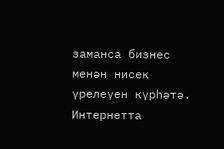заманса бизнес менән нисек үрелеүен күрһәтә. Интернетта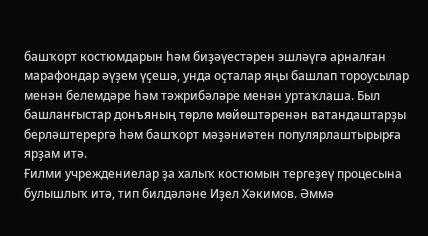башҡорт костюмдарын һәм биҙәүестәрен эшләүгә арналған марафондар әүҙем үҫешә, унда оҫталар яңы башлап тороусылар менән белемдәре һәм тәжрибәләре менән уртаҡлаша. Был башланғыстар донъяның төрлө мөйөштәренән ватандаштарҙы берләштерергә һәм башҡорт мәҙәниәтен популярлаштырырға ярҙам итә.
Ғилми учреждениелар ҙа халыҡ костюмын тергеҙеү процесына булышлыҡ итә, тип билдәләне Иҙел Хәкимов. Әммә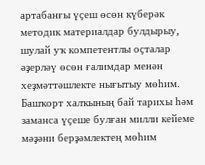артабанғы үҫеш өсөн күберәк методик материалдар булдырыу, шулай уҡ компетентлы оҫталар әҙерләү өсөн ғалимдар менән хеҙмәттәшлекте нығытыу мөһим.
Башҡорт халҡының бай тарихы һәм заманса үҫеше булған милли кейеме мәҙәни берҙәмлектең мөһим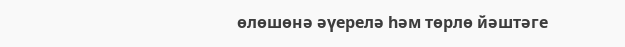өлөшөнә әүерелә һәм төрлө йәштәге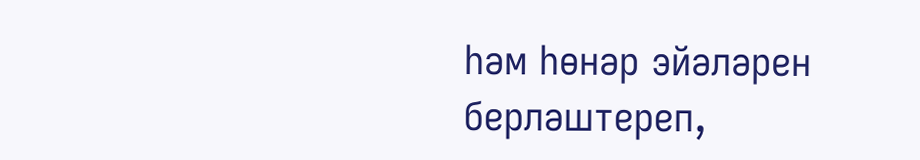һәм һөнәр эйәләрен берләштереп,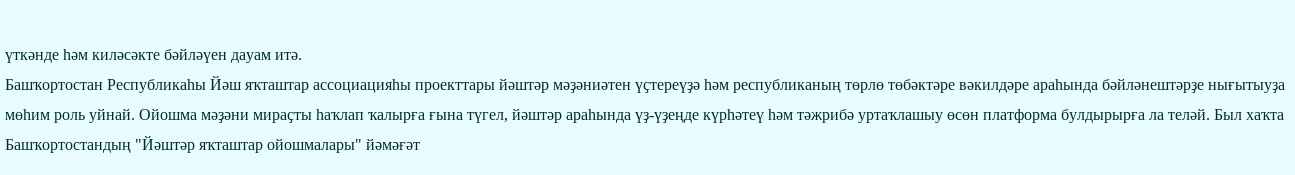үткәнде һәм киләсәкте бәйләүен дауам итә.
Башҡортостан Республикаһы Йәш яҡташтар ассоциацияһы проекттары йәштәр мәҙәниәтен үҫтереүҙә һәм республиканың төрлө төбәктәре вәкилдәре араһында бәйләнештәрҙе нығытыуҙа мөһим роль уйнай. Ойошма мәҙәни мираҫты һаҡлап ҡалырға ғына түгел, йәштәр араһында үҙ-үҙеңде күрһәтеү һәм тәжрибә уртаҡлашыу өсөн платформа булдырырға ла теләй. Был хаҡта Башҡортостандың "Йәштәр яҡташтар ойошмалары" йәмәғәт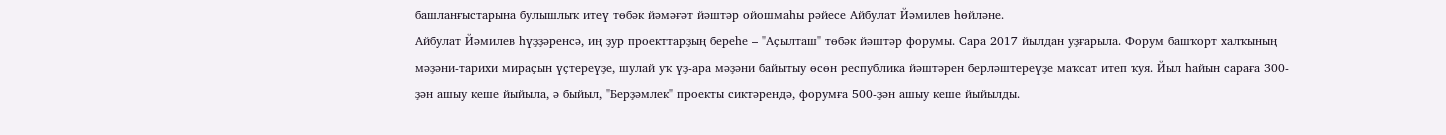башланғыстарына булышлыҡ итеү төбәк йәмәғәт йәштәр ойошмаһы рәйесе Айбулат Йәмилев һөйләне.
Айбулат Йәмилев һүҙҙәренсә, иң ҙур проекттарҙың береһе – "Аҫылташ" төбәк йәштәр форумы. Сара 2017 йылдан уҙғарыла. Форум башҡорт халҡының мәҙәни-тарихи мираҫын үҫтереүҙе, шулай уҡ үҙ-ара мәҙәни байытыу өсөн республика йәштәрен берләштереүҙе маҡсат итеп ҡуя. Йыл һайын сараға 300-ҙән ашыу кеше йыйыла, ә быйыл, "Берҙәмлек" проекты сиктәрендә, форумға 500-ҙән ашыу кеше йыйылды.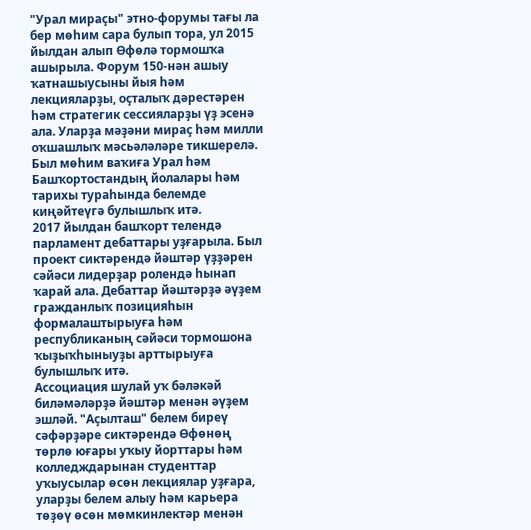"Урал мираҫы" этно-форумы тағы ла бер мөһим сара булып тора, ул 2015 йылдан алып Өфөлә тормошҡа ашырыла. Форум 150-нән ашыу ҡатнашыусыны йыя һәм лекцияларҙы, оҫталыҡ дәрестәрен һәм стратегик сессияларҙы үҙ эсенә ала. Уларҙа мәҙәни мираҫ һәм милли оҡшашлыҡ мәсьәләләре тикшерелә. Был мөһим ваҡиға Урал һәм Башҡортостандың йолалары һәм тарихы тураһында белемде киңәйтеүгә булышлыҡ итә.
2017 йылдан башҡорт телендә парламент дебаттары уҙғарыла. Был проект сиктәрендә йәштәр үҙҙәрен сәйәси лидерҙар ролендә һынап ҡарай ала. Дебаттар йәштәрҙә әүҙем гражданлыҡ позицияһын формалаштырыуға һәм республиканың сәйәси тормошона ҡыҙыҡһыныуҙы арттырыуға булышлыҡ итә.
Ассоциация шулай уҡ бәләкәй биләмәләрҙә йәштәр менән әүҙем эшләй. "Аҫылташ" белем биреү сәфәрҙәре сиктәрендә Өфөнөң төрлө юғары уҡыу йорттары һәм колледждарынан студенттар уҡыусылар өсөн лекциялар уҙғара, уларҙы белем алыу һәм карьера төҙөү өсөн мөмкинлектәр менән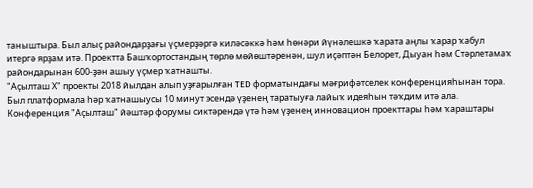таныштыра. Был алыҫ райондарҙағы үҫмерҙәргә киләсәккә һәм һөнәри йүнәлешкә ҡарата аңлы ҡарар ҡабул итергә ярҙам итә. Проектта Башҡортостандың төрлө мөйөштәренән, шул иҫәптән Белорет, Дыуан һәм Стәрлетамаҡ райондарынан 600-ҙән ашыу үҫмер ҡатнашты.
"Аҫылташ Х" проекты 2018 йылдан алып уҙғарылған TED форматындағы мәғрифәтселек конференцияһынан тора. Был платформала һәр ҡатнашыусы 10 минут эсендә үҙенең таратыуға лайыҡ идеяһын тәҡдим итә ала. Конференция "Аҫылташ" йәштәр форумы сиктәрендә үтә һәм үҙенең инновацион проекттары һәм ҡараштары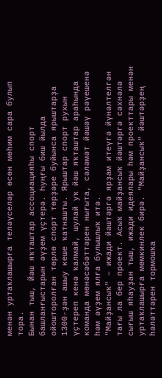менән уртаҡлашырға теләүселәр өсөн мөһим сара булып тора.
Бынан тыш, Йәш яҡташтар ассоциацияһы спорт башланғыстарын әүҙем үҫтерә. Һуңғы биш йылда ойошторолған төрлө спорт төрҙәре буйынса ярыштарҙа 1300-ҙән ашыу кеше ҡатнашты. Ярыштар спорт рухын үҫтереп кенә ҡалмай, шулай уҡ йәш яҡташтар араһында команда мөнәсәбәттәрен нығыта, сәләмәт йәшәү рәүешенә һәм әүҙем ялға булышлыҡ итә.
"Майҙансыҡ" – ижади йәштәргә ярҙам итеүгә йүнәлтелгән тағы ла бер проект. Асыҡ майҙансыҡ йәштәргә сәхнәлә сығыш яһауҙан тыш, ижади идеялары һәм проекттары менән уртаҡлашырға мөмкинлек бирә. "Майҙансыҡ" йәштәрҙең һәләттәрен тормошҡа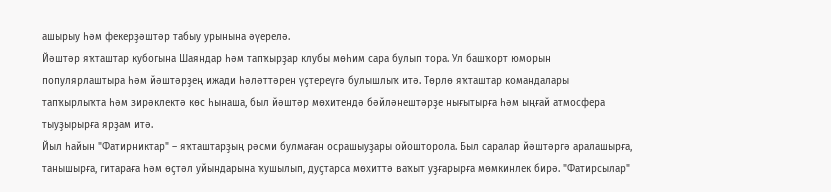ашырыу һәм фекерҙәштәр табыу урынына әүерелә.
Йәштәр яҡташтар кубогына Шаяндар һәм тапҡырҙар клубы мөһим сара булып тора. Ул башҡорт юморын популярлаштыра һәм йәштәрҙең ижади һәләттәрен үҫтереүгә булышлыҡ итә. Төрлө яҡташтар командалары тапҡырлыҡта һәм зирәклектә көс һынаша, был йәштәр мөхитендә бәйләнештәрҙе нығытырға һәм ыңғай атмосфера тыуҙырырға ярҙам итә.
Йыл һайын "Фатирниктар" – яҡташтарҙың рәсми булмаған осрашыуҙары ойошторола. Был саралар йәштәргә аралашырға, танышырға, гитараға һәм өҫтәл уйындарына ҡушылып, дуҫтарса мөхиттә ваҡыт уҙғарырға мөмкинлек бирә. "Фатирсылар"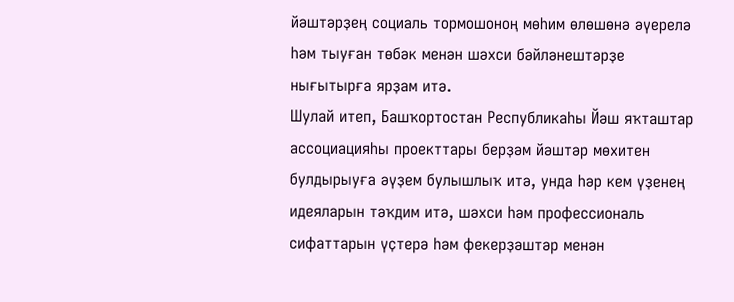йәштәрҙең социаль тормошоноң мөһим өлөшөнә әүерелә һәм тыуған төбәк менән шәхси бәйләнештәрҙе нығытырға ярҙам итә.
Шулай итеп, Башҡортостан Республикаһы Йәш яҡташтар ассоциацияһы проекттары берҙәм йәштәр мөхитен булдырыуға әүҙем булышлыҡ итә, унда һәр кем үҙенең идеяларын тәҡдим итә, шәхси һәм профессиональ сифаттарын үҫтерә һәм фекерҙәштәр менән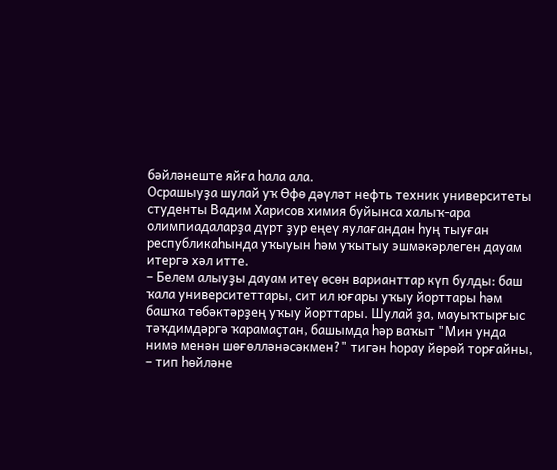бәйләнеште яйға һала ала.
Осрашыуҙа шулай уҡ Өфө дәүләт нефть техник университеты студенты Вадим Харисов химия буйынса халыҡ-ара олимпиадаларҙа дүрт ҙур еңеү яулағандан һуң тыуған республикаһында уҡыуын һәм уҡытыу эшмәкәрлеген дауам итергә хәл итте.
– Белем алыуҙы дауам итеү өсөн варианттар күп булды: баш ҡала университеттары, сит ил юғары уҡыу йорттары һәм башҡа төбәктәрҙең уҡыу йорттары. Шулай ҙа, мауыҡтырғыс тәҡдимдәргә ҡарамаҫтан, башымда һәр ваҡыт "Мин унда нимә менән шөғөлләнәсәкмен?" тигән һорау йөрөй торғайны, – тип һөйләне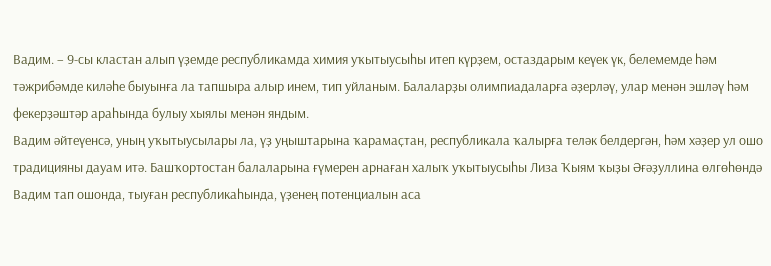Вадим. – 9-сы кластан алып үҙемде республикамда химия уҡытыусыһы итеп күрҙем, остаздарым кеүек үк, белемемде һәм тәжрибәмде киләһе быуынға ла тапшыра алыр инем, тип уйланым. Балаларҙы олимпиадаларға әҙерләү, улар менән эшләү һәм фекерҙәштәр араһында булыу хыялы менән яндым.
Вадим әйтеүенсә, уның уҡытыусылары ла, үҙ уңыштарына ҡарамаҫтан, республикала ҡалырға теләк белдергән, һәм хәҙер ул ошо традицияны дауам итә. Башҡортостан балаларына ғүмерен арнаған халыҡ уҡытыусыһы Лиза Ҡыям ҡыҙы Әғәҙуллина өлгөһөндә Вадим тап ошонда, тыуған республикаһында, үҙенең потенциалын аса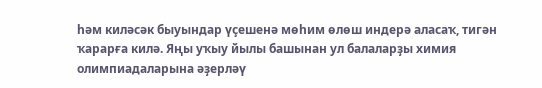һәм киләсәк быуындар үҫешенә мөһим өлөш индерә аласаҡ, тигән ҡарарға килә. Яңы уҡыу йылы башынан ул балаларҙы химия олимпиадаларына әҙерләү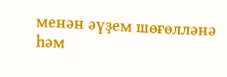менән әүҙем шөғөлләнә һәм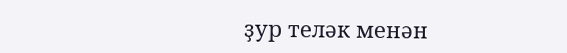ҙур теләк менән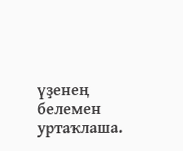үҙенең белемен уртаҡлаша.